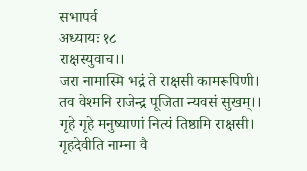सभापर्व
अध्यायः १८
राक्षस्युवाच।।
जरा नामास्मि भद्रं ते राक्षसी कामरूपिणी।
तव वेश्मनि राजेन्द्र पूजिता न्यवसं सुखम्।।
गृहे गृहे मनुष्याणां नित्यं तिष्ठामि राक्षसी।
गृहदेवीति नाम्ना वै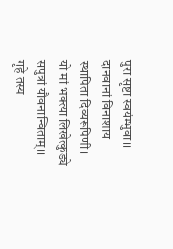पुरा सृष्टा स्वयंम्भुवा।।
दानवानां विनाशाय स्थापिता दिव्यरूपिणी।
यो मां भक्त्या लिखेत्कुड्ये सपुत्रां यौवनान्विताम्।।
गृहे तस्य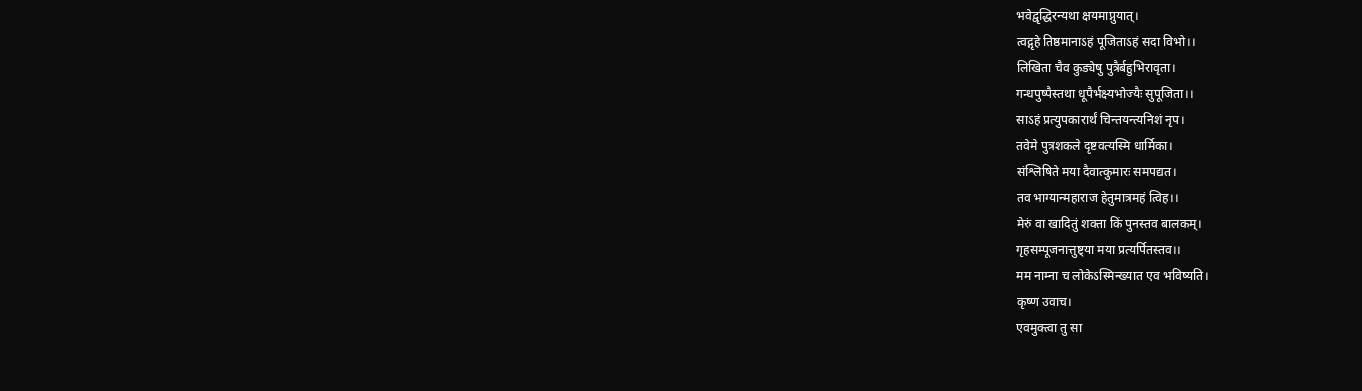भवेद्वृद्धिरन्यथा क्षयमाप्नुयात्।
त्वद्गृहे तिष्ठमानाऽहं पूजिताऽहं सदा विभो।।
लिखिता चैव कुड्येषु पुत्रैर्बहुभिरावृता।
गन्धपुष्पैस्तथा धूपैर्भक्ष्यभोज्यैः सुपूजिता।।
साऽहं प्रत्युपकारार्थं चिन्तयन्त्यनिशं नृप।
तवेमे पुत्रशकले दृष्टवत्यस्मि धार्मिका।
संश्लिषिते मया दैवात्कुमारः समपद्यत।
तव भाग्यान्महाराज हेतुमात्रमहं त्विह।।
मेरुं वा खादितुं शक्ता किं पुनस्तव बालकम्।
गृहसम्पूजनात्तुष्ट्या मया प्रत्यर्पितस्तव।।
मम नाम्ना च लोकेऽस्मिन्ख्यात एव भविष्यति।
कृष्ण उवाच।
एवमुक्त्वा तु सा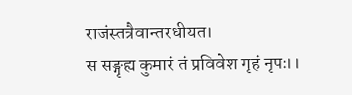राजंस्तत्रैवान्तरधीयत।
स सङ्गृह्य कुमारं तं प्रविवेश गृहं नृपः।।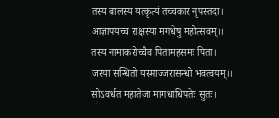तस्य बालस्य यत्कृत्यं तच्चकार नृपस्तदा।
आज्ञापयच्च राक्षस्या मगधेषु महोत्सवम्।।
तस्य नामाकरोच्चैव पितामहसमः पिता।
जरया सन्धितो यस्माज्जरासन्धो भवत्वयम्।।
सोऽवर्धत महातेजा मागधाधिपतेः सुतः।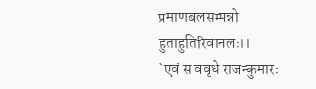प्रमाणबलसम्पन्नो हुताहुतिरिवानलः।।
`एवं स ववृधे राजन्कुमारः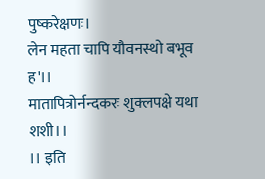पुष्करेक्षणः।
लेन महता चापि यौवनस्थो बभूव ह'।।
मातापित्रोर्नन्दकरः शुक्लपक्षे यथा शशी।।
।। इति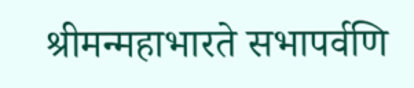श्रीमन्महाभारते सभापर्वणि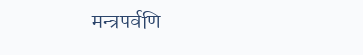मन्त्रपर्वणि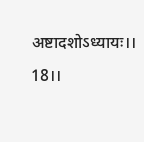अष्टादशोऽध्यायः।। 18।।